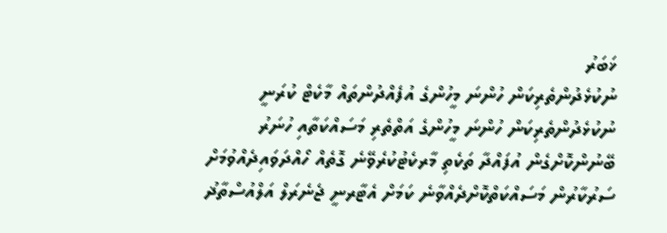ޚަބަރު
ނުކުޅެދުންތެރިކަން ހުންނަ މީހުންގެ އުފެއްދުންތައް މާކެޓް ކުރަނީ
ނުކުޅެދުންތެރިކަން ހުންނަ މީހުންގެ އަތްތެރި މަސައްކަތާއި ހުނަރު ބޭނުންކޮށްގެން އުފައްދާ ތަކެތި މާރކެޓުކުރެވޭނެ ގޮތެއް ހޯއްދަވައިދެއްވުމަށް ސަރުކާރުން މަސައްކަތްކޮށްދެއްވާނެ ކަމަށް އެޓާރނީ ޖެނެރަލް އަލްއުސްތާޛު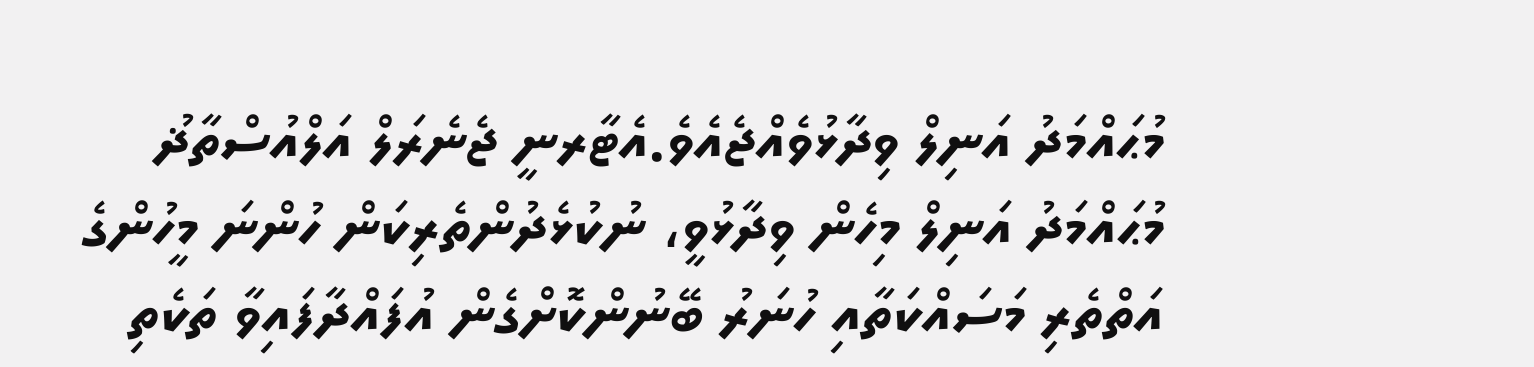މުޙައްމަދު އަނިލް ވިދާޅުވެއްޖެއެވެ.އެޓާރނީ ޖެނެރަލް އަލްއުސްތާޛު މުޙައްމަދު އަނިލް މިހެން ވިދާޅުވީ، ނުކުޅެދުންތެރިކަން ހުންނަ މީހުންގެ އަތްތެރި މަސައްކަތާއި ހުނަރު ބޭނުންކޮށްގެން އުފައްދާފައިވާ ތަކެތި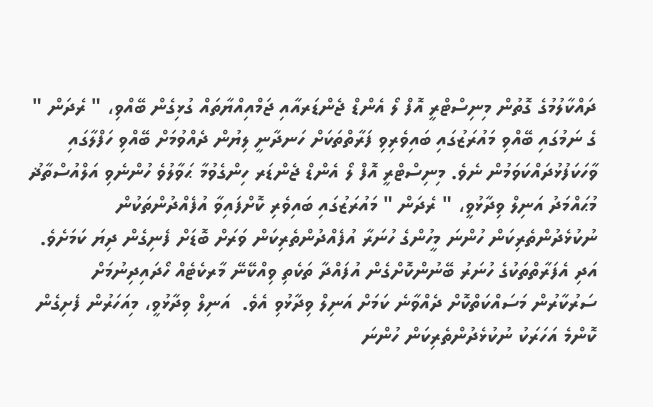ދައްކާލުމުގެ ގޮތުން މިނިސްޓްރީ އޮފް ލޯ އެންޑް ޖެންޑަރއާއި ޖަމްއިއްޔާތައް ގުޅިގެން ބޭއްވި، " ރެދަން " ގެ ނަމުގައި ބޭއްވި މައުރަޒުގައި ބައިވެރިވި ފަރާތްތަކަށް ހަނދާނީ ލިޔުން ދެއްވުމަށް ބޭއްވި ހަފްލާގައި ވާހަކަފުޅުދައްކަވަމުން ނެވެ. މިނިސްޓްރީ އޮފް ލޯ އެންޑް ޖެންޑަރ ހިންގެވުމާ ޙަވާލުވެ ހުންނެވި އަލްއުސްތާޛު މުޙައްމަދު އަނިލް ވިދާޅުވީ، " ރެދަން " މައުރަޒުގައި ބައިވެރި ކޮށްފައިވާ އުފެއްދުންތަކުން ނުކުޅެދުންތެރިކަން ހުންނަ މީހުންގެ ހުނަރާ އުފެއްދުންތެރިކަން ވަރަށް ބޮޑަށް ފެނިގެން ދިޔަ ކަމަށެވެ. އަދި އެފަރާތްތަކުގެ ހުނަރު ބޭނުންކޮށްގެން އުފައްދާ ތަކެތި ވިއްކޭނޭ މާރކެޓެއް ހޯދައިދިނުމަށް ސަރުކާރުން މަސައްކަތްކޮށް ދެއްވާނެ ކަމަށް އަނިލް ވިދާޅުވި އެވެ.  އަނިލް ވިދާޅުވީ، މިއަހަރުން ފެށިގެން ކޮންމެ އަހަރަކު ނުކުޅެދުންތެރިކަން ހުންނަ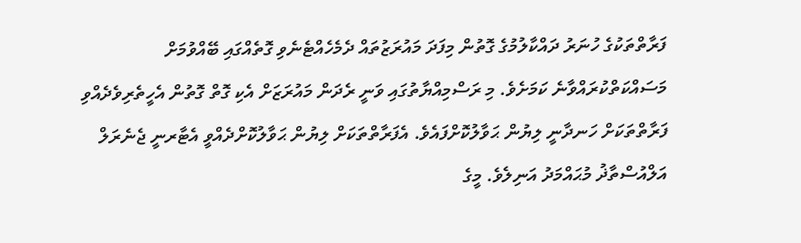ފަރާތްތަކުގެ ހުނަރު ދައްކާލުމުގެ ގޮތުން މިފަދަ މައުރަޒުތައް ދެމެހެއްޓެނެވި ގޮތެއްގައި ބޭއްވުމަށް މަސައްކަތްކުރައްވާނެ ކަމަށެވެ. މި ރަސްމިއްޔާތުގައި ވަނީ ރެދަން މައުރަޒަށް އެކި ގޮތް ގޮތުން އެހީތެރިވެދެއްވި ފަރާތްތަކަށް ހަނދާނީ ލިޔުން ޙަވާލުކޮށްފައެވެ. އެފަރާތްތަކަށް ލިޔުން ޙަވާލުކޮށްދެއްވީ އެޓާރނީ ޖެނެރަލް އަލްއުސްތާޛު މުޙައްމަދު އަނިލެވެ. މީގެ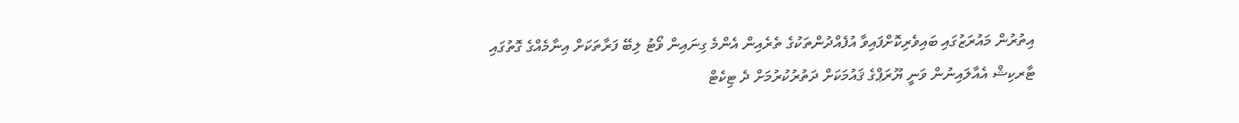އިތުރުން މައުރަޒުގައި ބައިވެރިކޮށްފައިވާ އުފެއްދުންތަކުގެ ތެރެއިން އެންމެ ގިނައިން ވޯޓު ލިބޭ ފަރާތަކަށް އިނާމެއްގެ ގޮތުގައި ޓާރކިޝް އެއާލައިނުން ވަނީ ޔޫރަޕްގެ ޤައުމަކަށް ދަތުރުކުރުމަށް ދެ ޓިކެޓް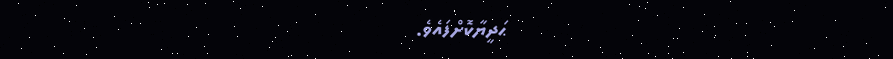ޙަދީޔާކޮށްފައެވެ.